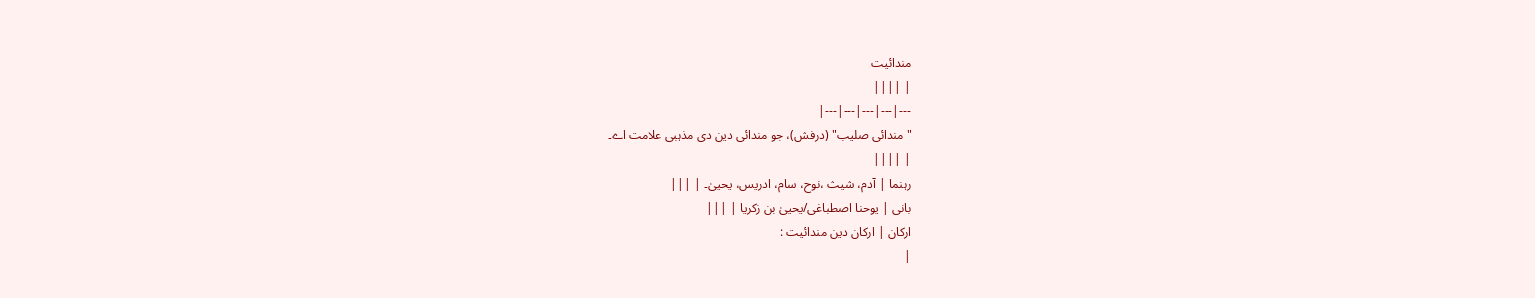مندائیت
| ||||
---|---|---|---|---|
"مندائی صلیب" (درفش)، جو مندائی دین دی مذہبی علامت اے۔
| ||||
رہنما | آدم، شيث ،نوح، سام، ادریس، یحییٰ۔ | |||
بانی | یوحنا اصطباغی/یحییٰ بن زکریا | |||
ارکان | اركان دین مندائیت :
|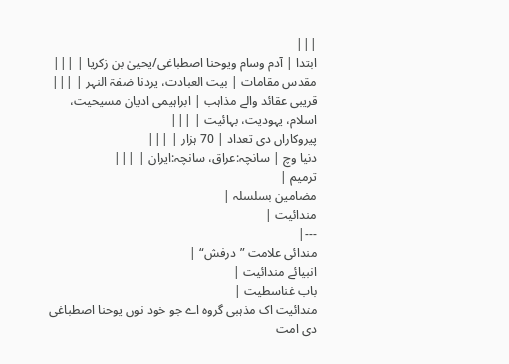|||
ابتدا | آدم وسام ویوحنا اصطباغی/یحییٰ بن زکریا | |||
مقدس مقامات | بیت العبادت، یردنا ضفۃ النہر | |||
قریبی عقائد والے مذاہب | ابراہیمی ادیان مسیحیت، اسلام، یہودیت، بہائیت | |||
پیروکاراں دی تعداد | 70 ہزار | |||
دنیا وچ | سانچہ:عراق، سانچہ:ایران | |||
ترمیم |
مضامین بسلسلہ |
مندائیت |
---|
مندائی علامت ”درفش“ |
انبیائے مندائیت |
باب غناسطیت |
مندائیت اک مذہبی گروہ اے جو خود نوں یوحنا اصطباغی دی امت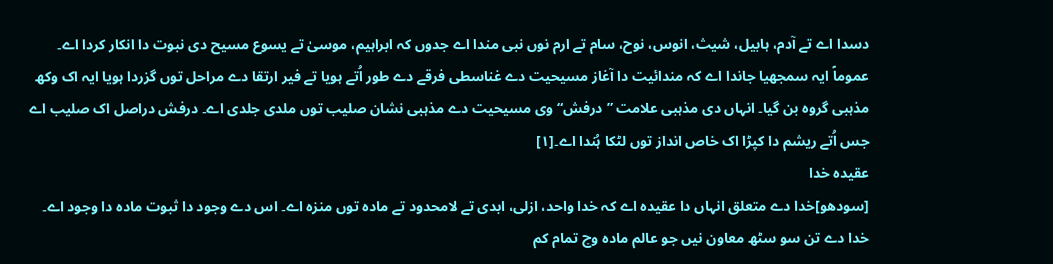دسدا اے تے آدم، ہابیل، شیث، انوس، نوح، سام تے ارم نوں نبی مندا اے جدوں کہ ابراہیم، موسیٰ تے یسوع مسیح دی نبوت دا انکار کردا اے۔ عموماً ایہ سمجھیا جاندا اے کہ مندائیت دا آغاز مسیحیت دے غناسطی فرقے دے طور اُتے ہويا تے فیر ارتقا دے مراحل توں گزردا ہويا ایہ اک وکھ مذہبی گروہ بن گیا۔ انہاں دی مذہبی علامت ”درفش“ وی مسیحیت دے مذہبی نشان صلیب توں ملدی جلدی اے۔ درفش دراصل اک صلیب اے جس اُتے ریشم دا کپڑا اک خاص انداز توں لٹکا ہُندا اے۔[۱]
عقیدہ خدا
[سودھو]خدا دے متعلق انہاں دا عقیدہ اے کہ خدا واحد، ازلی، ابدی تے لامحدود تے مادہ توں منزہ اے۔ اس دے وجود دا ثبوت مادہ دا وجود اے۔ خدا دے تن سو سٹھ معاون نيں جو عالم مادہ وچ تمام کم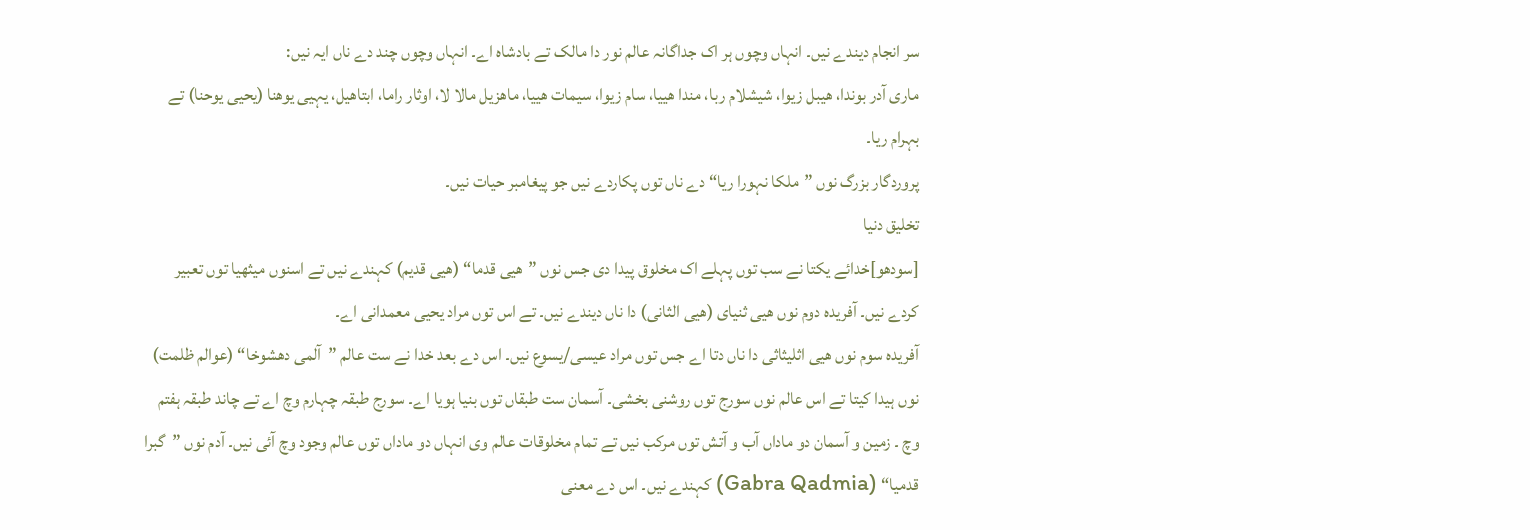سر انجام دیندے نيں۔ انہاں وچوں ہر اک جداگانہ عالم نور دا مالک تے بادشاہ اے۔ انہاں وچوں چند دے ناں ایہ نيں:
ماری آدر بوندا، ھیبل زیوا، شیشلام ربا، مندا ھییا، سام زیوا، سیمات ھییا، ماھزیل مالا لا، اوثار راما، ابتاھیل، یہیی یوھنا (یحیی یوحنا) تے بہرام ریا۔
پروردگار بزرگ نوں ”ملکا نہورا ریا“ دے ناں توں پکاردے نيں جو پیغامبر حیات نيں۔
تخلیق دنیا
[سودھو]خدائے یکتا نے سب توں پہلے اک مخلوق پیدا دی جس نوں ”ھیی قدما“ (ھیی قدیم) کہندے نيں تے اسنوں میثهیا توں تعبیر کردے نيں۔ آفریدہ دوم نوں ھیی ثنیای (ھیی الثانی) دا ناں دیندے نيں۔ تے اس توں مراد یحیی معمدانی اے۔
آفریدہ سوم نوں ھیی اثلیثاثی دا ناں دتا اے جس توں مراد عیسی/یسوع نيں۔ اس دے بعد خدا نے ست عالم ”آلمی دھشوخا“ (عوالم ظلمت) نوں ہیدا کیتا تے اس عالم نوں سورج توں روشنی بخشی۔ آسمان ست طبقاں توں بنیا ہویا اے۔ سورج طبقہ چہارم وچ اے تے چاند طبقہ ہفتم وچ ۔ زمین و آسمان دو ماداں آب و آتش توں مرکب نيں تے تمام مخلوقات عالم وی انہاں دو ماداں توں عالم وجود وچ آئی نيں۔ آدم نوں ”گبرا قدمیا“ (Gabra Qadmia) کہندے نيں۔ اس دے معنی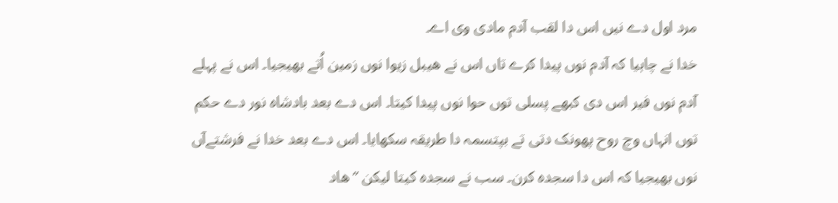مرد اول دے نيں اس دا لقب آدم مادی وی اے۔
خدا نے چاہیا کہ آدم نوں پیدا کرے تاں اس نے ھیبل زیوا نوں زمین اُتے بھیجیا۔ اس نے پہلے آدم نوں فیر اس دی کبھے پسلی توں حوا نوں پیدا کیتا۔ اس دے بعد بادشاہ نور دے حکم توں انہاں وچ روح پھونک دتی تے بپتسمہ دا طریقہ سکھایا۔ اس دے بعد خدا نے فرشتےآں نوں بھیجیا کہ اس دا سجدہ کرن۔ سب نے سجدہ کیتا لیکن ”ھاد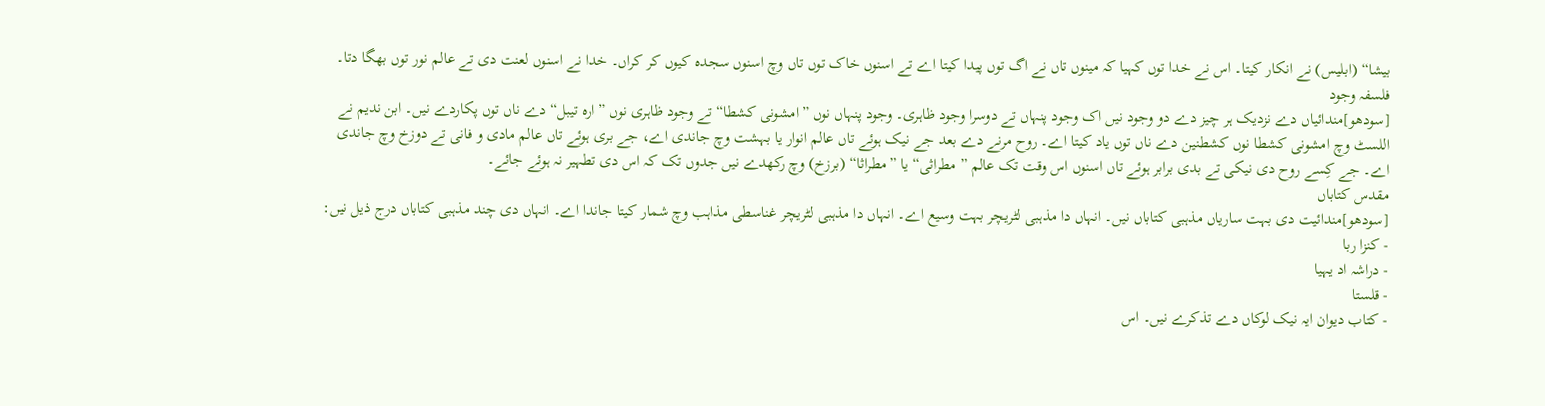بیشا“ (ابلیس) نے انکار کیتا۔ اس نے خدا توں کہیا کہ مینوں تاں نے اگ توں پیدا کیتا اے تے اسنوں خاک توں تاں وچ اسنوں سجدہ کیوں کر کراں۔ خدا نے اسنوں لعنت دی تے عالم نور توں بھگا دتا۔
فلسفہ وجود
[سودھو]مندائیاں دے نزدیک ہر چیز دے دو وجود نيں اک وجود پنہاں تے دوسرا وجود ظاہری۔ وجود پنہاں نوں ”امشونی کشطا“ تے وجود ظاہری نوں ”ارہ تیبل“ دے ناں توں پکاردے نيں۔ ابن ندیم نے اللسٹ وچ امشونی کشطا نوں کشطنین دے ناں توں یاد کیتا اے۔ روح مرنے دے بعد جے نیک ہوئے تاں عالم انوار یا بہشت وچ جاندی اے، جے بری ہوئے تاں عالم مادی و فانی تے دوزخ وچ جاندی اے۔ جے کِسے روح دی نیکی تے بدی برابر ہوئے تاں اسنوں اس وقت تک عالم ”مطراثی“ یا ”مطراثا“ (برزخ) وچ رکھدے نيں جدوں تک کہ اس دی تطہیر نہ ہوئے جائے۔
مقدس کتاباں
[سودھو]مندائیت دی بہت ساریاں مذہبی کتاباں نيں۔ انہاں دا مذہبی لٹریچر بہت وسیع اے۔ انہاں دا مذہبی لٹریچر غناسطی مذاہب وچ شمار کیتا جاندا اے۔ انہاں دی چند مذہبی کتاباں درج ذیل نيں:
- کنزا ربا
- دراشہ اد یہیا
- قلستا
- کتاب دیوان ایہ نیک لوکاں دے تذکرے نيں۔ اس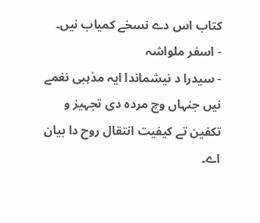کتاب اس دے نسخے کمیاب نيں۔
- اسفر ملواشہ
- سیدرا د نیشماندا ایہ مذہبی نغمے نيں جنہاں وچ مردہ دی تجہیز و تکفین تے کیفیت انتقال روح دا بیان اے۔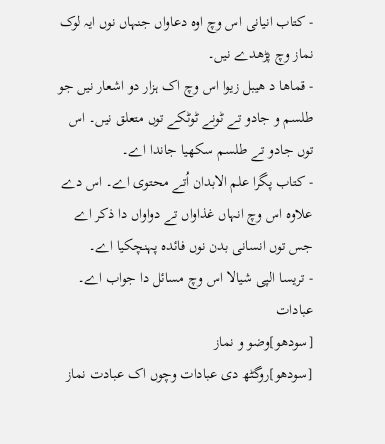- کتاب انیانی اس وچ اوہ دعاواں جنہاں نوں ایہ لوک نماز وچ پڑھدے نيں۔
- قماھا د ھیبل زیوا اس وچ اک ہزار دو اشعار نيں جو طلسم و جادو تے ٹونے ٹوٹکے توں متعلق نيں۔ اس توں جادو تے طلسم سکھیا جاندا اے۔
- کتاب پگرا علم الابدان اُتے محتوی اے۔ اس دے علاوہ اس وچ انہاں غذاواں تے دواواں دا ذکر اے جس توں انسانی بدن نوں فائدہ پہنچکيا اے۔
- تریسا الپی شیالا اس وچ مسائل دا جواب اے۔
عبادات
[سودھو]وضو و نماز
[سودھو]روگٹھ دی عبادات وچوں اک عبادت نماز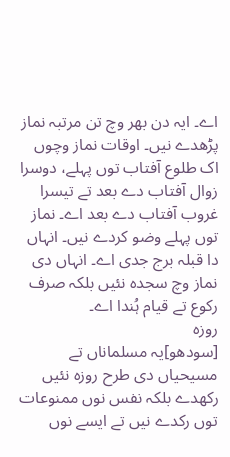اے۔ ایہ دن بھر وچ تن مرتبہ نماز پڑھدے نيں۔ اوقات نماز وچوں اک طلوع آفتاب توں پہلے، دوسرا زوال آفتاب دے بعد تے تیسرا غروب آفتاب دے بعد اے۔ نماز توں پہلے وضو کردے نيں۔ انہاں دا قبلہ برج جدی اے۔ انہاں دی نماز وچ سجدہ نئيں بلکہ صرف رکوع تے قیام ہُندا اے۔
روزہ
[سودھو]یہ مسلماناں تے مسیحیاں دی طرح روزہ نئيں رکھدے بلکہ نفس نوں ممنوعات توں رکدے نيں تے ايسے نوں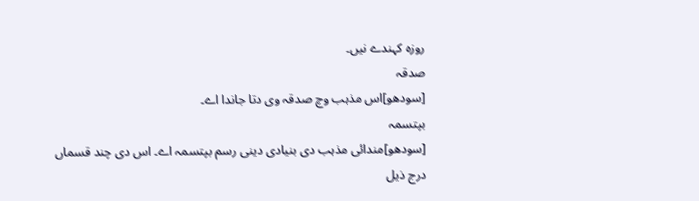روزہ کہندے نيں۔
صدقہ
[سودھو]اس مذہب وچ صدقہ وی دتا جاندا اے۔
بپتسمہ
[سودھو]مندائی مذہب دی بنیادی دینی رسم بپتسمہ اے۔ اس دی چند قسماں درج ذیل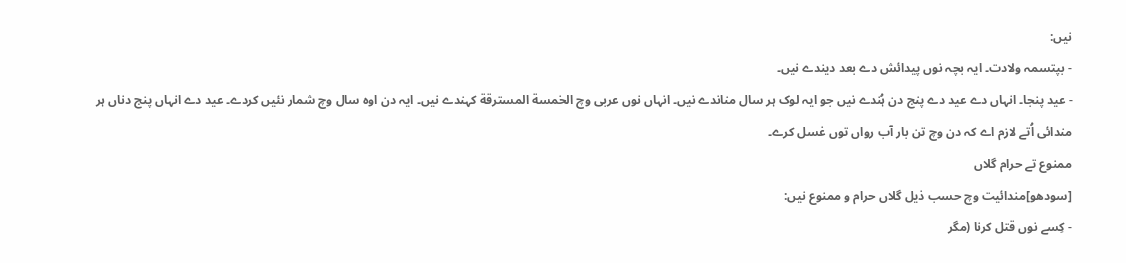نيں:
- بپتسمہ ولادت۔ ایہ بچہ نوں پیدائش دے بعد دیندے نيں۔
- عید پنجا۔ انہاں دے عید دے پنج دن ہُندے نيں جو ایہ لوک ہر سال مناندے نيں۔ انہاں نوں عربی وچ الخمسة المسترقة کہندے نيں۔ ایہ دن اوہ سال وچ شمار نئيں کردے۔ عید دے انہاں پنج دناں ہر مندائی اُتے لازم اے کہ دن وچ تن بار آب رواں توں غسل کرے۔
ممنوع تے حرام گلاں
[سودھو]مندائیت وچ حسب ذیل گلاں حرام و ممنوع نيں:
- کِسے نوں قتل کرنا (مگر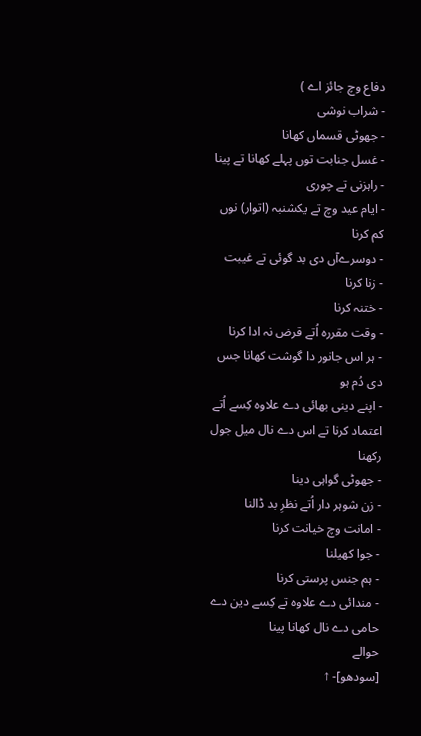دفاع وچ جائز اے )
- شراب نوشی
- جھوٹی قسماں کھانا
- غسل جنابت توں پہلے کھانا تے پینا
- راہزنی تے چوری
- ایام عید وچ تے یکشنبہ (اتوار) نوں کم کرنا
- دوسرےآں دی بد گوئی تے غیبت
- زنا کرنا
- ختنہ کرنا
- وقت مقررہ اُتے قرض نہ ادا کرنا
- ہر اس جانور دا گوشت کھانا جس دی دُم ہو
- اپنے دینی بھائی دے علاوہ کِسے اُتے اعتماد کرنا تے اس دے نال میل جول رکھنا
- جھوٹی گواہی دینا
- زن شوہر دار اُتے نظرِ بد ڈالنا
- امانت وچ خیانت کرنا
- جوا کھیلنا
- ہم جنس پرستی کرنا
- مندائی دے علاوہ تے کِسے دین دے حامی دے نال کھانا پینا
حوالے
[سودھو]- ↑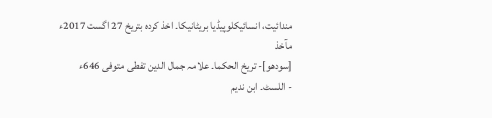مندائیت، انسائیکلوپیڈیا بریٹانیکا۔ اخذ کردہ بتریخ 27 اگست 2017ء
مآخذ
[سودھو]- تریخ الحکما۔ علامہ جمال الدین تفطی متوفی 646ء
- اللسٹ۔ ابن ندیم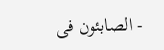- الصابئون فی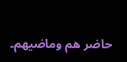حاضر هم وماضیهم۔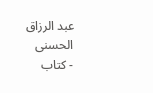عبد الرزاق الحسنی
- کتاب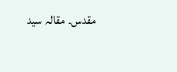مقدس۔ مقالہ سید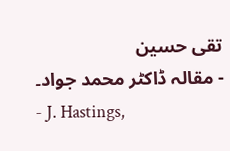تقی حسین
- مقالہ ڈاکٹر محمد جواد۔
- J. Hastings,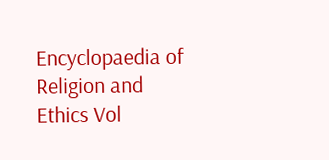Encyclopaedia of Religion and Ethics Vol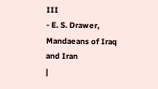III
- E. S. Drawer, Mandaeans of Iraq and Iran
|